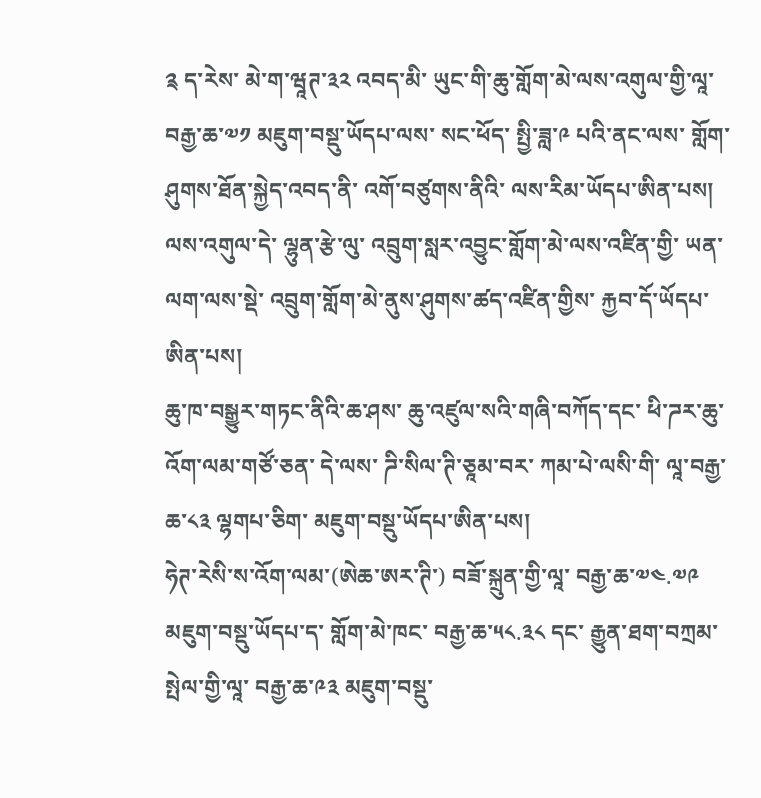༉ ད་རེས་ མེ་ག་ཝཱཊ་༣༢ འབད་མི་ ཡུང་གི་ཆུ་གློག་མེ་ལས་འགུལ་གྱི་ལཱ་ བརྒྱ་ཆ་༧༡ མཇུག་བསྡུ་ཡོདཔ་ལས་ སང་ཕོད་ སྤྱི་ཟླ་༩ པའི་ནང་ལས་ གློག་ཤུགས་ཐོན་སྐྱེད་འབད་ནི་ འགོ་བཙུགས་ནིའི་ ལས་རིམ་ཡོདཔ་ཨིན་པས།
ལས་འགུལ་དེ་ ལྷུན་རྩེ་ལུ་ འབྲུག་སླར་འབྱུང་གློག་མེ་ལས་འཛིན་གྱི་ ཡན་ལག་ལས་སྡེ་ འབྲུག་གློག་མེ་ནུས་ཤུགས་ཚད་འཛིན་གྱིས་ རྐྱབ་དོ་ཡོདཔ་ཨིན་པས།
ཆུ་ཁ་བསྒྱུར་གཏང་ནིའི་ཆ་ཤས་ ཆུ་འཛུལ་སའི་གཞི་བཀོད་དང་ ཕི་ཌར་ཆུ་འོག་ལམ་གཙོ་ཅན་ དེ་ལས་ ཌི་སིལ་ཊི་ཅཱམ་བར་ ཀམ་པེ་ལསི་གི་ ལཱ་བརྒྱ་ཆ་༨༣ ལྷགཔ་ཅིག་ མཇུག་བསྡུ་ཡོདཔ་ཨིན་པས།
ཧེཊ་རེསི་ས་འོག་ལམ་(ཨེཆ་ཨར་ཊི་) བཟོ་སྐྲུན་གྱི་ལཱ་ བརྒྱ་ཆ་༧༤.༧༩ མཇུག་བསྡུ་ཡོདཔ་ད་ གློག་མེ་ཁང་ བརྒྱ་ཆ་༥༨.༣༨ དང་ རྒྱུན་ཐག་བཀྲམ་སྤེལ་གྱི་ལཱ་ བརྒྱ་ཆ་༩༣ མཇུག་བསྡུ་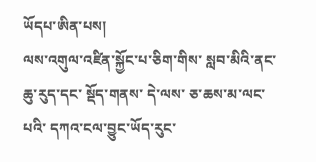ཡོདཔ་ཨིན་པས།
ལས་འགུལ་འཛིན་སྐྱོང་པ་ཅིག་གིས་ སླབ་མིའི་ནང་ ཆུ་རུད་དང་ སྡོད་གནས་ དེ་ལས་ ཅ་ཆས་མ་ལང་པའི་ དཀའ་ངལ་བྱུང་ཡོད་རུང་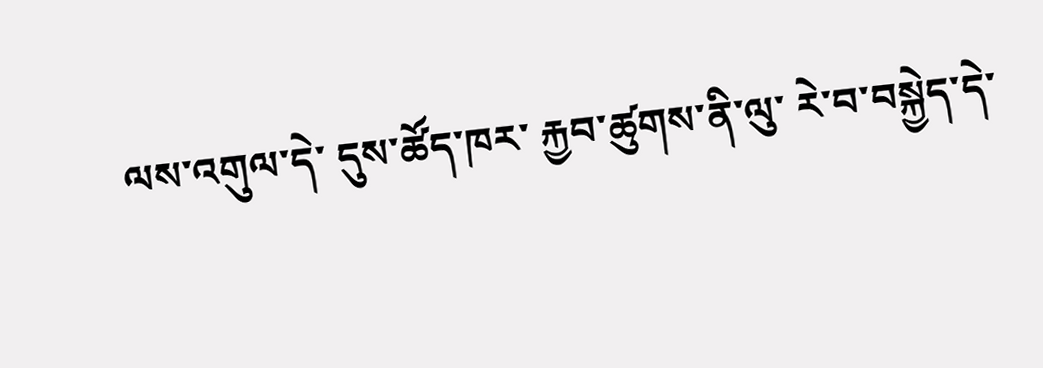ལས་འགུལ་དེ་ དུས་ཚོད་ཁར་ རྐྱབ་ཚུགས་ནི་ལུ་ རེ་བ་བསྐྱེད་དེ་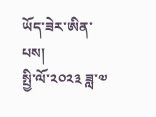ཡོད་ཟེར་ཨིན་པས།
སྤྱི་ལོ་༢༠༢༣ ཟླ་༧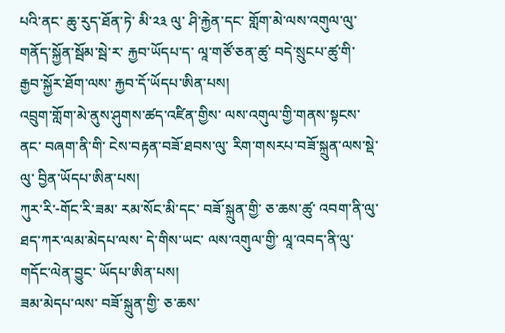པའི་ནང་ ཆུ་རུད་ཐོན་ཏེ་ མི་༢༣ ལུ་ ཤི་རྐྱེན་དང་ གློག་མེ་ལས་འགུལ་ལུ་ གནོད་སྐྱོན་སྦོམ་སྦེ་ར་ རྐྱབ་ཡོདཔ་ད་ ལཱ་གཙོ་ཅན་ཚུ་ བདེ་སྲུངཔ་ཚུ་གི་ རྒྱབ་སྐྱོར་ཐོག་ལས་ རྐྱབ་དོ་ཡོདཔ་ཨིན་པས།
འབྲུག་གློག་མེ་ནུས་ཤུགས་ཚད་འཛིན་གྱིས་ ལས་འགུལ་གྱི་གནས་སྟངས་ནང་ བཞག་ནི་གི་ ངེས་བརྟན་བཟོ་ཐབས་ལུ་ རིག་གསརཔ་བཟོ་སྐྲུན་ལས་སྡེ་ལུ་ བྱིན་ཡོདཔ་ཨིན་པས།
ཀུར་རི་-གོང་རི་ཟམ་ རམ་སོང་མི་དང་ བཟོ་སྐྲུན་གྱི་ ཅ་ཆས་ཚུ་ འབག་ནི་ལུ་ ཐད་ཀར་ལམ་མེདཔ་ལས་ དེ་གིས་ཡང་ ལས་འགུལ་གྱི་ ལཱ་འབད་ནི་ལུ་ གདོང་ལེན་བྱུང་ ཡོདཔ་ཨིན་པས།
ཟམ་མེདཔ་ལས་ བཟོ་སྐྲུན་གྱི་ ཅ་ཆས་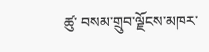ཚུ་ བསམ་གྲུབ་ལྗོངས་མཁར་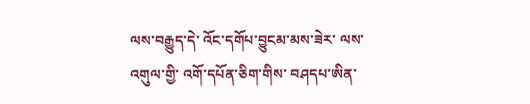ལས་བརྒྱུད་དེ་ འོང་དགོཔ་བྱུངམ་མས་ཟེར་ ལས་འགུལ་གྱི་ འགོ་དཔོན་ཅིག་གིས་ བཤདཔ་ཨིན་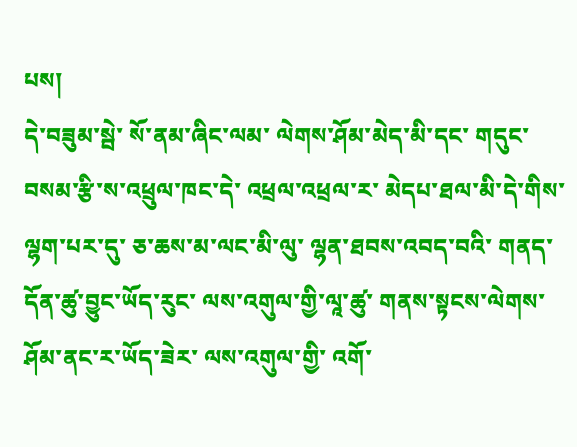པས།
དེ་བཟུམ་སྦེ་ སོ་ནམ་ཞིང་ལམ་ ལེགས་ཤོམ་མེད་མི་དང་ གདུང་བསམ་རྩི་ས་འཕྲུལ་ཁང་དེ་ འཕྲལ་འཕྲལ་ར་ མེདཔ་ཐལ་མི་དེ་གིས་ ལྷག་པར་དུ་ ཅ་ཆས་མ་ལང་མི་ལུ་ ལྷན་ཐབས་འབད་བའི་ གནད་དོན་ཚུ་བྱུང་ཡོད་རུང་ ལས་འགུལ་གྱི་ལཱ་ཚུ་ གནས་སྟངས་ལེགས་ཤོམ་ནང་ར་ཡོད་ཟེར་ ལས་འགུལ་གྱི་ འགོ་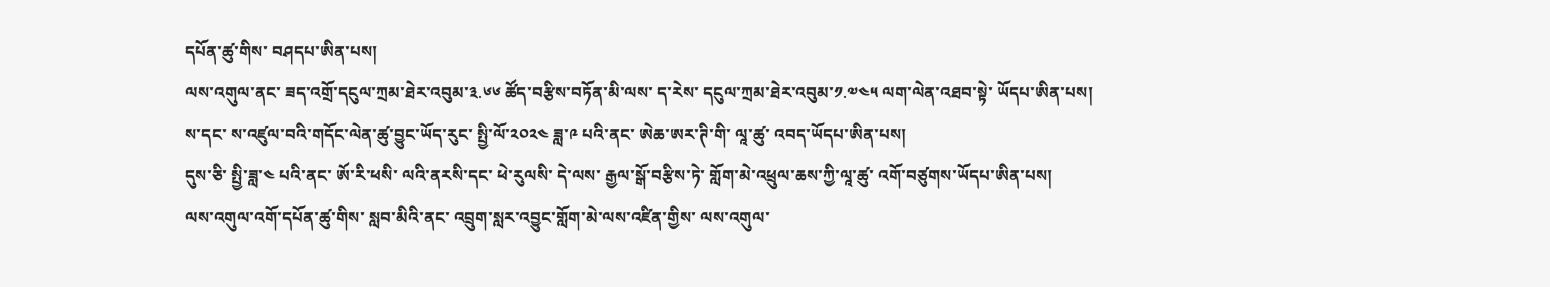དཔོན་ཚུ་གིས་ བཤདཔ་ཨིན་པས།
ལས་འགུལ་ནང་ ཟད་འགྲོ་དངུལ་ཀྲམ་ཐེར་འབུམ་༣.༦༦ ཚོད་བརྩིས་བཏོན་མི་ལས་ ད་རེས་ དངུལ་ཀྲམ་ཐེར་འབུམ་༡.༧༤༥ ལག་ལེན་འཐབ་སྟེ་ ཡོདཔ་ཨིན་པས།
ས་དང་ ས་འཛུལ་བའི་གདོང་ལེན་ཚུ་བྱུང་ཡོད་རུང་ སྤྱི་ལོ་༢༠༢༤ ཟླ་༩ པའི་ནང་ ཨེཆ་ཨར་ཊི་གི་ ལཱ་ཚུ་ འབད་ཡོདཔ་ཨིན་པས།
དུས་ཅི་ སྤྱི་ཟླ་༤ པའི་ནང་ ཨོ་རི་ཕསི་ ལའི་ནརསི་དང་ ཕེ་རུལསི་ དེ་ལས་ རྒྱལ་སྒོ་བརྩིས་ཏེ་ གློག་མེ་འཕྲུལ་ཆས་ཀྱི་ལཱ་ཚུ་ འགོ་བཙུགས་ཡོདཔ་ཨིན་པས།
ལས་འགུལ་འགོ་དཔོན་ཚུ་གིས་ སླབ་མིའི་ནང་ འབྲུག་སླར་འབྱུང་གློག་མེ་ལས་འཛིན་གྱིས་ ལས་འགུལ་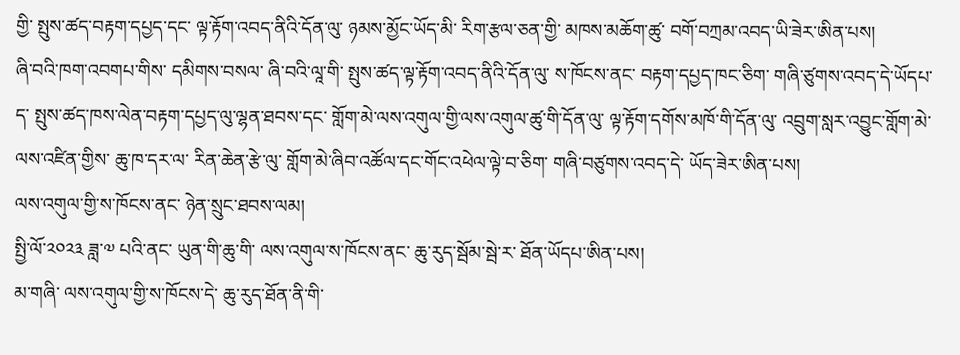གྱི་ སྤུས་ཚད་བརྟག་དཔྱད་དང་ ལྟ་རྟོག་འབད་ནིའི་དོན་ལུ་ ཉམས་མྱོང་ཡོད་མི་ རིག་རྩལ་ཅན་གྱི་ མཁས་མཆོག་ཚུ་ བགོ་བཀྲམ་འབད་ཡི་ཟེར་ཨིན་པས།
ཞི་བའི་ཁག་འབགཔ་གིས་ དམིགས་བསལ་ ཞི་བའི་ལཱ་གི་ སྤུས་ཚད་ལྟ་རྟོག་འབད་ནིའི་དོན་ལུ་ ས་ཁོངས་ནང་ བརྟག་དཔྱད་ཁང་ཅིག་ གཞི་ཙུགས་འབད་དེ་ཡོདཔ་ད་ སྤུས་ཚད་ཁས་ལེན་བརྟག་དཔྱད་ལུ་ལྷན་ཐབས་དང་ གློག་མེ་ལས་འགུལ་གྱི་ལས་འགུལ་ཚུ་གི་དོན་ལུ་ ལྟ་རྟོག་དགོས་མཁོ་གི་དོན་ལུ་ འབྲུག་སླར་འབྱུང་གློག་མེ་ལས་འཛིན་གྱིས་ ཆུ་ཁ་དར་ལ་ རིན་ཆེན་རྩེ་ལུ་ གློག་མེ་ཞིབ་འཚོལ་དང་གོང་འཕེལ་ལྟེ་བ་ཅིག་ གཞི་བཙུགས་འབད་དེ་ ཡོད་ཟེར་ཨིན་པས།
ལས་འགུལ་གྱི་ས་ཁོངས་ནང་ ཉེན་སྲུང་ཐབས་ལམ།
སྤྱི་ལོ་༢༠༢༣ ཟླ་༧ པའི་ནང་ ཡུན་གི་ཆུ་གི་ ལས་འགུལ་ས་ཁོངས་ནང་ ཆུ་རུད་སྦོམ་སྦེ་ར་ ཐོན་ཡོདཔ་ཨིན་པས།
མ་གཞི་ ལས་འགུལ་གྱི་ས་ཁོངས་དེ་ ཆུ་རུད་ཐོན་ནི་གི་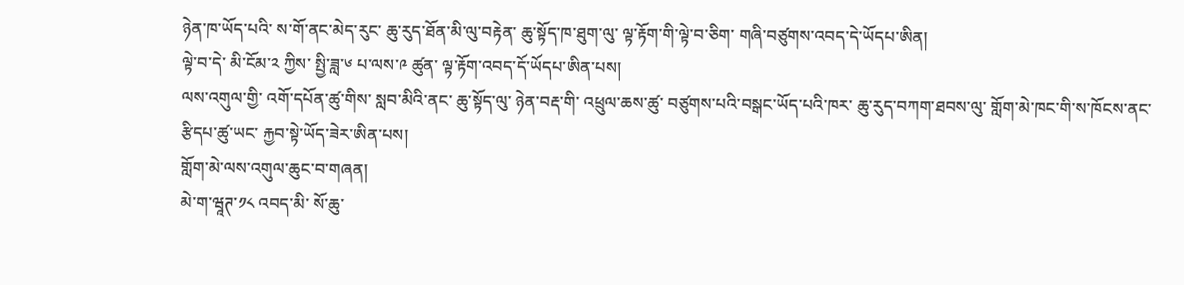ཉེན་ཁ་ཡོད་པའི་ ས་གོ་ནང་མེད་རུང་ ཆུ་རུད་ཐོན་མི་ལུ་བརྟེན་ ཆུ་སྟོད་ཁ་ཐུག་ལུ་ ལྟ་རྟོག་གི་ལྟེ་བ་ཅིག་ གཞི་བཙུགས་འབད་དེ་ཡོདཔ་ཨིན།
ལྟེ་བ་དེ་ མི་ངོམ་༢ ཀྱིས་ སྤྱི་ཟླ་༦ པ་ལས་༩ ཚུན་ ལྟ་རྟོག་འབད་དོ་ཡོདཔ་ཨིན་པས།
ལས་འགུལ་གྱི་ འགོ་དཔོན་ཚུ་གིས་ སླབ་མིའི་ནང་ ཆུ་སྟོད་ལུ་ ཉེན་བརྡ་གི་ འཕྲུལ་ཆས་ཚུ་ བཙུགས་པའི་བསྒང་ཡོད་པའི་ཁར་ ཆུ་རུད་བཀག་ཐབས་ལུ་ གློག་མེ་ཁང་གི་ས་ཁོངས་ནང་ རྩིདཔ་ཚུ་ཡང་ རྐྱབ་སྟེ་ཡོད་ཟེར་ཨིན་པས།
གློག་མེ་ལས་འགུལ་ཆུང་བ་གཞན།
མེ་ག་ཝཱཊ་༡༨ འབད་མི་ སོ་ཆུ་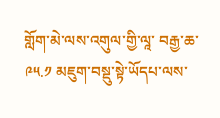གློག་མེ་ལས་འགུལ་གྱི་ལཱ་ བརྒྱ་ཆ་༩༥.༡ མཇུག་བསྡུ་སྟེ་ཡོདཔ་ལས་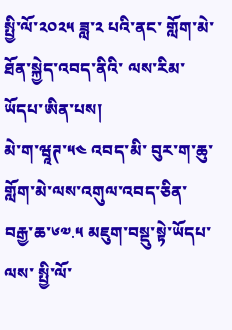སྤྱི་ལོ་༢༠༢༥ ཟླ་༢ པའི་ནང་ གློག་མེ་ཐོན་སྐྱེད་འབད་ནིའི་ ལས་རིམ་ཡོདཔ་ཨིན་པས།
མེ་ག་ཝཱཊ་༥༤ འབད་མི་ བུར་ག་ཆུ་གློག་མེ་ལས་འགུལ་འབད་ཅིན་ བརྒྱ་ཆ་༦༧.༥ མཇུག་བསྡུ་སྟེ་ཡོདཔ་ལས་ སྤྱི་ལོ་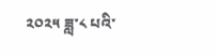༢༠༢༥ ཟླ་༨ པའི་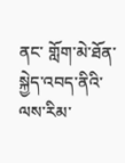ནང་ གློག་མེ་ཐོན་སྐྱེད་འབད་ནིའི་ ལས་རིམ་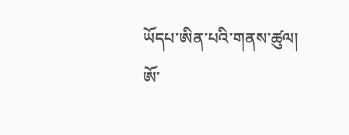ཡོདཔ་ཨིན་པའི་གནས་ཚུལ།
ཨོ་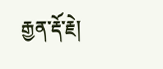རྒྱན་རྡོ་རྗེ།